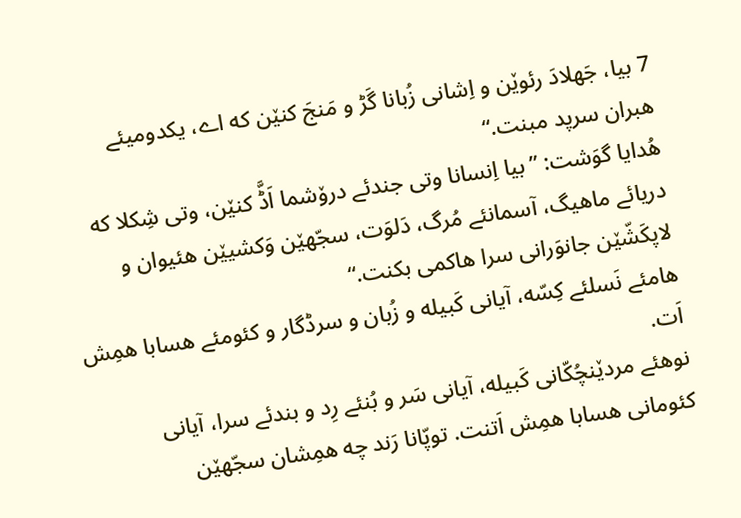7 بیا، جَهلادَ رئوێن و اِشانی زُبانا گَڑ و مَنجَ کنێن که اے، یکدومیئے هبران سرپد مبنت.“
هُدایا گوَشت: ”بیا اِنسانا وتی جندئے درۆشما اَڈَّ کنێن، وتی شِکلا که دریائے ماهیگ، آسمانئے مُرگ، دَلوَت، سجّهێن وَکشیێن هئیوان و لاپکَشّێن جانوَرانی سرا هاکمی بکنت.“
هامئے نَسلئے کِسّه، آیانی کَبیله و زُبان و سرڈگار و کئومئے هسابا همِش اَت.
نوهئے مردێنچُکّانی کَبیله، آیانی سَر و بُنئے رِد و بندئے سرا، آیانی کئومانی هسابا همِش اَتنت. توپّانا رَند چه همِشان سجّهێن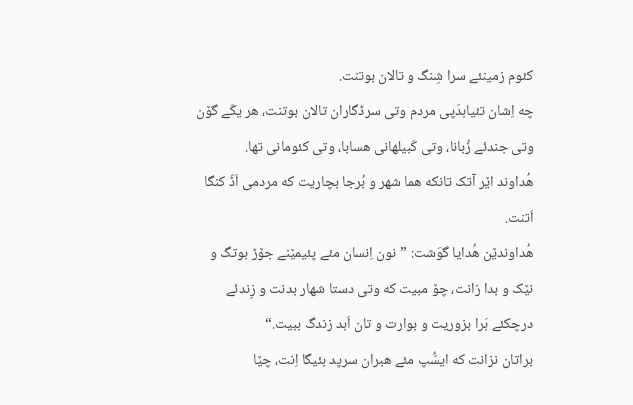کئوم زمینئے سرا شِنگ و تالان بوتنت.
چه اِشان تئیابدَپی مردم وتی سرڈگاران تالان بوتنت، هر یکّے گۆن وتی جندئے زُبانا، وتی کَبیلهانی هسابا، وتی کئومانی تها.
هُداوند اێر آتک تانکه هما شهر و بُرجا بچاریت که مردمی اَڈّ کنگا اَتنت.
هُداوندێن هُدایا گوَشت: ”نون اِنسان مئے پئیمێنے جۆڑ بوتگ و نێک و بدا زانت، چۆ مبیت که وتی دستا شهار بدنت و زِندئے درچکئے بَرا بزوریت و بوارت و تان اَبد زندگ ببیت.“
براتان نزانت که ایسُّپ مئے هبران سرپد بئیگا اِنت، چێا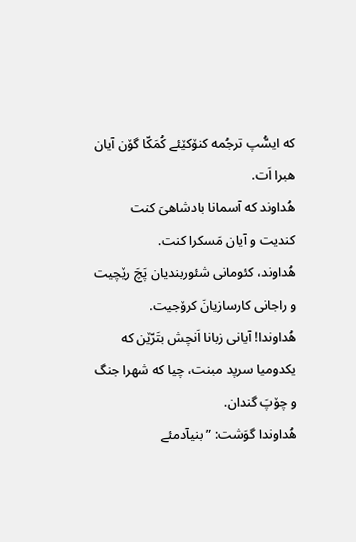که ایسُّپ ترجُمه کنۆکێئے کُمَکّا گۆن آیان هبرا اَت.
هُداوند که آسمانا بادشاهیَ کنت کندیت و آیان مَسکرا کنت.
هُداوند، کئومانی شئوربندیان پَچَ رێچیت و راجانی کارسازیانَ کرۆجیت.
هُداوندا! آیانی زبانا اَنچش بتَرّێن که یکدومیا سرپد مبنت، چیا که شهرا جنگ و چۆپَ گندان.
هُداوندا گوَشت: ”بنیآدمئے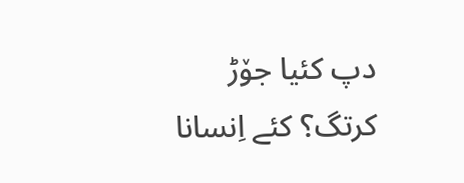دپ کئیا جۆڑ کرتگ؟ کئے اِنسانا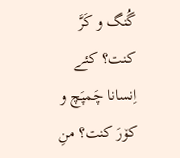گُنگ و کَرَّ کنت؟ کئے اِنسانا چَمپَچ و کۆرَ کنت؟ منِ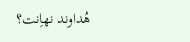هُداوند نهاِنت؟